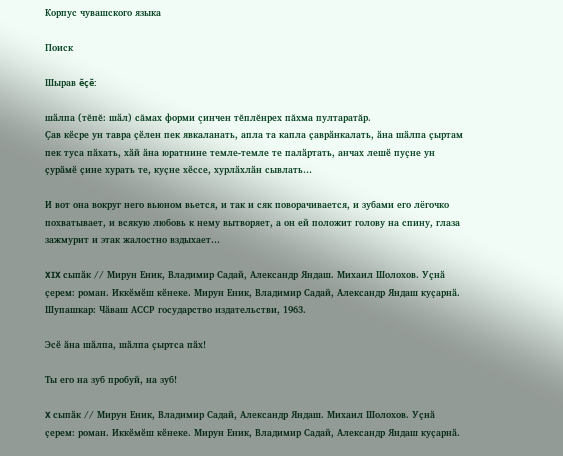Корпус чувашского языка

Поиск

Шырав ĕçĕ:

шӑлпа (тĕпĕ: шӑл) сăмах форми çинчен тĕплĕнрех пăхма пултаратăр.
Ҫав кӗсре ун тавра ҫӗлен пек явкаланать, апла та капла ҫаврӑнкалать, ӑна шӑлпа ҫыртам пек туса пӑхать, хӑй ӑна юратнине темле-темле те палӑртать, анчах лешӗ пуҫне ун ҫурӑмӗ ҫине хурать те, куҫне хӗссе, хурлӑхлӑн сывлать…

И вот она вокруг него вьюном вьется, и так и сяк поворачивается, и зубами его лёгочко похватывает, и всякую любовь к нему вытворяет, а он ей положит голову на спину, глаза зажмурит и этак жалостно вздыхает…

XIX сыпӑк // Мирун Еник, Владимир Садай, Александр Яндаш. Михаил Шолохов. Уҫнӑ ҫерем: роман. Иккӗмӗш кӗнеке. Мирун Еник, Владимир Садай, Александр Яндаш куҫарнӑ. Шупашкар: Чӑваш АССР государство издательстви, 1963.

Эсӗ ӑна шӑлпа, шӑлпа ҫыртса пӑх!

Ты его на зуб пробуй, на зуб!

X сыпӑк // Мирун Еник, Владимир Садай, Александр Яндаш. Михаил Шолохов. Уҫнӑ ҫерем: роман. Иккӗмӗш кӗнеке. Мирун Еник, Владимир Садай, Александр Яндаш куҫарнӑ.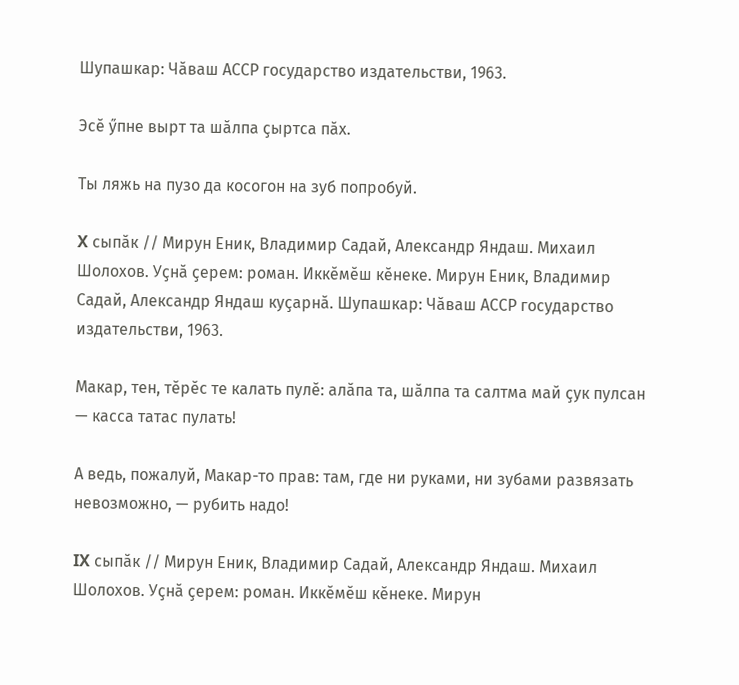Шупашкар: Чӑваш АССР государство издательстви, 1963.

Эсӗ ӳпне вырт та шӑлпа ҫыртса пӑх.

Ты ляжь на пузо да косогон на зуб попробуй.

X сыпӑк // Мирун Еник, Владимир Садай, Александр Яндаш. Михаил Шолохов. Уҫнӑ ҫерем: роман. Иккӗмӗш кӗнеке. Мирун Еник, Владимир Садай, Александр Яндаш куҫарнӑ. Шупашкар: Чӑваш АССР государство издательстви, 1963.

Макар, тен, тӗрӗс те калать пулӗ: алӑпа та, шӑлпа та салтма май ҫук пулсан — касса татас пулать!

А ведь, пожалуй, Макар-то прав: там, где ни руками, ни зубами развязать невозможно, — рубить надо!

IX сыпӑк // Мирун Еник, Владимир Садай, Александр Яндаш. Михаил Шолохов. Уҫнӑ ҫерем: роман. Иккӗмӗш кӗнеке. Мирун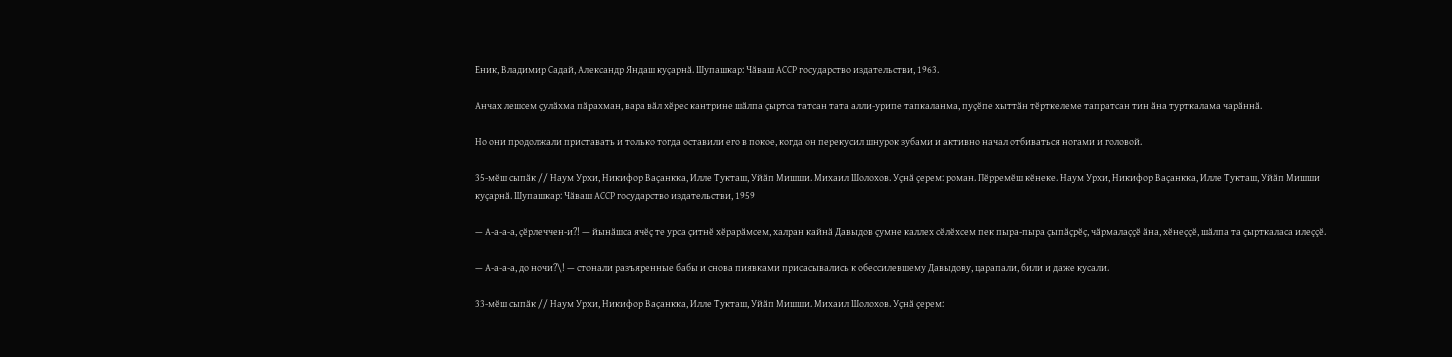Еник, Владимир Садай, Александр Яндаш куҫарнӑ. Шупашкар: Чӑваш АССР государство издательстви, 1963.

Анчах лешсем ҫулӑхма пӑрахман, вара вӑл хӗрес кантрине шӑлпа ҫыртса татсан тата алли-урипе тапкаланма, пуҫӗпе хыттӑн тӗрткелеме тапратсан тин ӑна турткалама чарӑннӑ.

Но они продолжали приставать и только тогда оставили его в покое, когда он перекусил шнурок зубами и активно начал отбиваться ногами и головой.

35-мӗш сыпӑк // Наум Урхи, Никифор Ваҫанкка, Илле Тукташ, Уйӑп Мишши. Михаил Шолохов. Уҫнӑ ҫерем: роман. Пӗрремӗш кӗнеке. Наум Урхи, Никифор Ваҫанкка, Илле Тукташ, Уйӑп Мишши куҫарнӑ. Шупашкар: Чӑваш АССР государство издательстви, 1959

— А-а-а-а, ҫӗрлеччен-и?! — йынӑшса ячӗҫ те урса ҫитнӗ хӗрарӑмсем, халран кайнӑ Давыдов ҫумне каллех сӗлӗхсем пек пыра-пыра ҫыпӑҫрӗҫ, чӑрмалаҫҫӗ ӑна, хӗнеҫҫӗ, шӑлпа та ҫырткаласа илеҫҫӗ.

— А-а-а-а, до ночи?\! — стонали разъяренные бабы и снова пиявками присасывались к обессилевшему Давыдову, царапали, били и даже кусали.

33-мӗш сыпӑк // Наум Урхи, Никифор Ваҫанкка, Илле Тукташ, Уйӑп Мишши. Михаил Шолохов. Уҫнӑ ҫерем: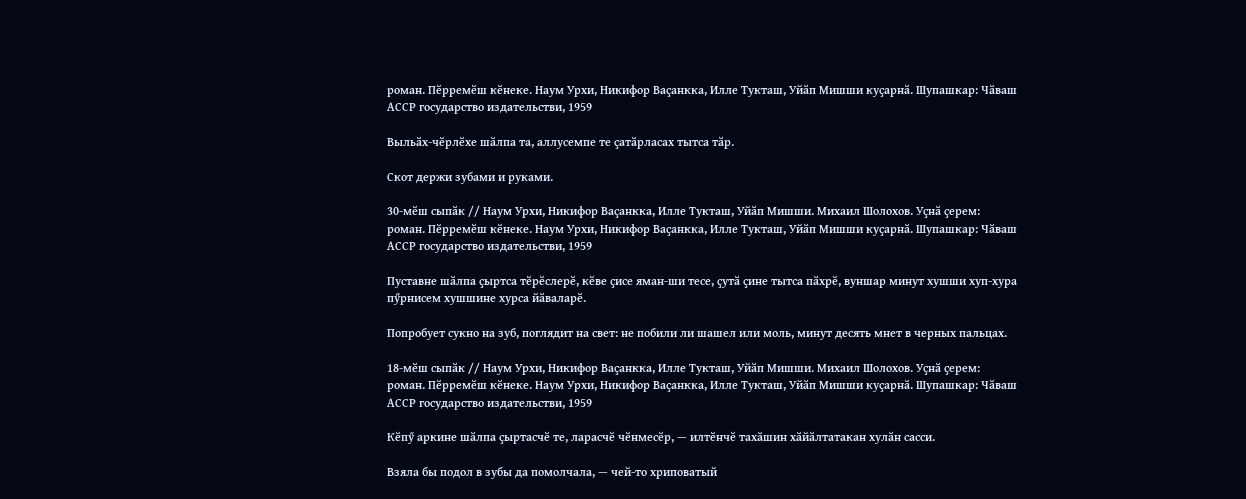роман. Пӗрремӗш кӗнеке. Наум Урхи, Никифор Ваҫанкка, Илле Тукташ, Уйӑп Мишши куҫарнӑ. Шупашкар: Чӑваш АССР государство издательстви, 1959

Выльӑх-чӗрлӗхе шӑлпа та, аллусемпе те ҫатӑрласах тытса тӑр.

Скот держи зубами и руками.

30-мӗш сыпӑк // Наум Урхи, Никифор Ваҫанкка, Илле Тукташ, Уйӑп Мишши. Михаил Шолохов. Уҫнӑ ҫерем: роман. Пӗрремӗш кӗнеке. Наум Урхи, Никифор Ваҫанкка, Илле Тукташ, Уйӑп Мишши куҫарнӑ. Шупашкар: Чӑваш АССР государство издательстви, 1959

Пуставне шӑлпа ҫыртса тӗрӗслерӗ, кӗве ҫисе яман-ши тесе, ҫутӑ ҫине тытса пӑхрӗ, вуншар минут хушши хуп-хура пӳрнисем хушшине хурса йӑваларӗ.

Попробует сукно на зуб, поглядит на свет: не побили ли шашел или моль, минут десять мнет в черных пальцах.

18-мӗш сыпӑк // Наум Урхи, Никифор Ваҫанкка, Илле Тукташ, Уйӑп Мишши. Михаил Шолохов. Уҫнӑ ҫерем: роман. Пӗрремӗш кӗнеке. Наум Урхи, Никифор Ваҫанкка, Илле Тукташ, Уйӑп Мишши куҫарнӑ. Шупашкар: Чӑваш АССР государство издательстви, 1959

Кӗпӳ аркине шӑлпа ҫыртасчӗ те, ларасчӗ чӗнмесӗр, — илтӗнчӗ тахӑшин хӑйӑлтатакан хулӑн сасси.

Взяла бы подол в зубы да помолчала, — чей-то хриповатый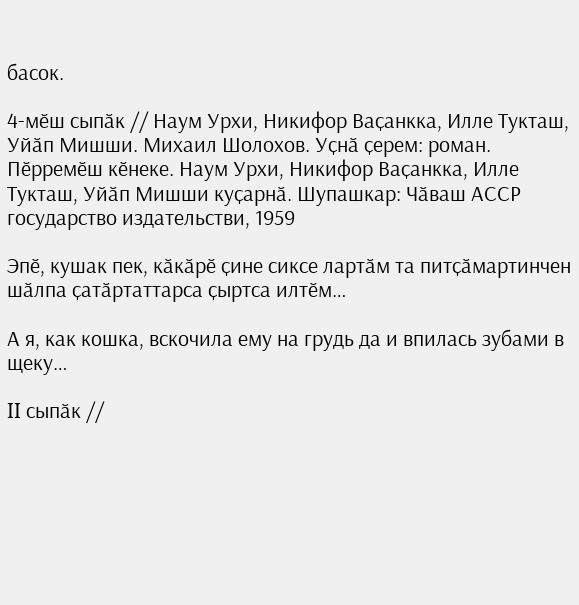басок.

4-мӗш сыпӑк // Наум Урхи, Никифор Ваҫанкка, Илле Тукташ, Уйӑп Мишши. Михаил Шолохов. Уҫнӑ ҫерем: роман. Пӗрремӗш кӗнеке. Наум Урхи, Никифор Ваҫанкка, Илле Тукташ, Уйӑп Мишши куҫарнӑ. Шупашкар: Чӑваш АССР государство издательстви, 1959

Эпӗ, кушак пек, кӑкӑрӗ ҫине сиксе лартӑм та питҫӑмартинчен шӑлпа ҫатӑртаттарса ҫыртса илтӗм…

А я, как кошка, вскочила ему на грудь да и впилась зубами в щеку…

II сыпӑк //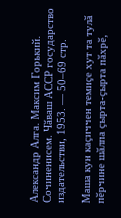Александр Алга. Максим Горький. Сочиненисем. Чӑваш АССР государство издательстви, 1953. — 50–69 стр.

Маша кун каҫиччен темиҫе хут та тулӑ пӗрчине шӑлпа ҫырта-ҫырта пӑхрӗ,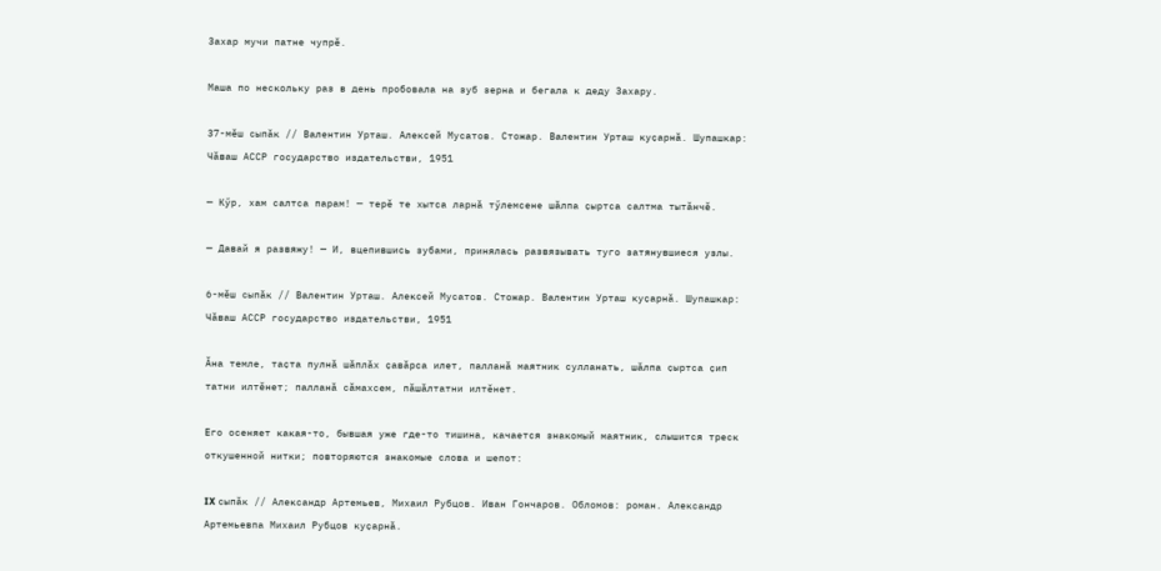Захар мучи патне чупрӗ.

Маша по нескольку раз в день пробовала на зуб зерна и бегала к деду Захару.

37-мӗш сыпӑк // Валентин Урташ. Алексей Мусатов. Стожар. Валентин Урташ куҫарнӑ. Шупашкар: Чӑваш АССР государство издательстви, 1951

— Кӳр, хам салтса парам! — терӗ те хытса ларнӑ тӳлемсене шӑлпа ҫыртса салтма тытӑнчӗ.

— Давай я развяжу! — И, вцепившись зубами, принялась развязывать туго затянувшиеся узлы.

6-мӗш сыпӑк // Валентин Урташ. Алексей Мусатов. Стожар. Валентин Урташ куҫарнӑ. Шупашкар: Чӑваш АССР государство издательстви, 1951

Ӑна темле, таҫта пулнӑ шӑплӑх ҫавӑрса илет, палланӑ маятник сулланать, шӑлпа ҫыртса ҫип татни илтӗнет; палланӑ сӑмахсем, пӑшӑлтатни илтӗнет.

Его осеняет какая-то, бывшая уже где-то тишина, качается знакомый маятник, слышится треск откушенной нитки; повторяются знакомые слова и шепот:

IX сыпӑк // Александр Артемьев, Михаил Рубцов. Иван Гончаров. Обломов: роман. Александр Артемьевпа Михаил Рубцов куҫарнӑ.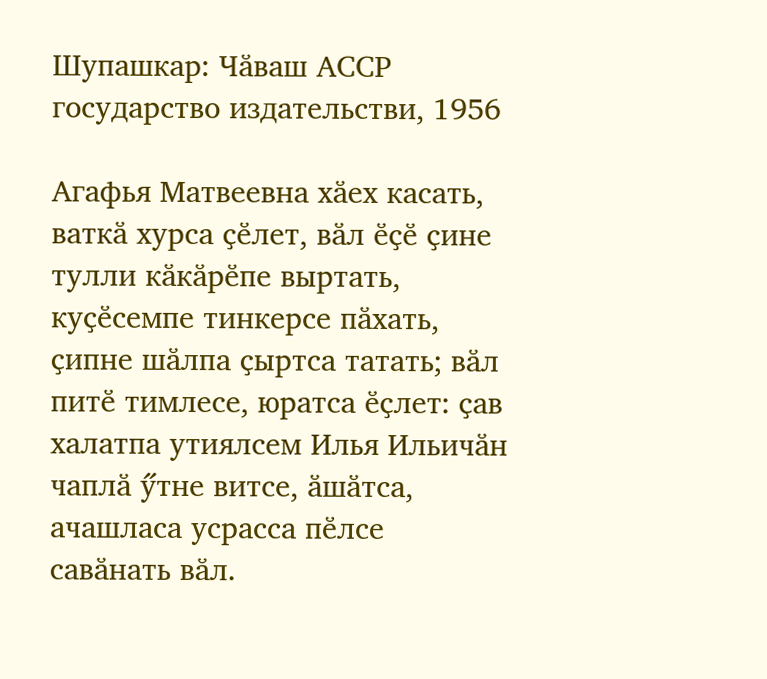Шупашкар: Чӑваш АССР государство издательстви, 1956

Агафья Матвеевна хӑех касать, ваткӑ хурса ҫӗлет, вӑл ӗҫӗ ҫине тулли кӑкӑрӗпе выртать, куҫӗсемпе тинкерсе пӑхать, ҫипне шӑлпа ҫыртса татать; вӑл питӗ тимлесе, юратса ӗҫлет: ҫав халатпа утиялсем Илья Ильичӑн чаплӑ ӳтне витсе, ӑшӑтса, ачашласа усрасса пӗлсе савӑнать вӑл.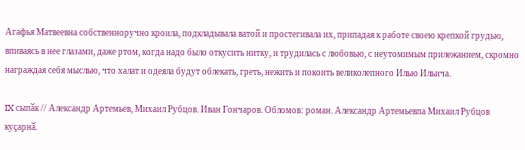Агафья Матвеевна собственноручно кроила, подкладывала ватой и простегивала их, припадая к работе своею крепкой грудью, впиваясь в нее глазами, даже ртом, когда надо было откусить нитку, и трудилась с любовью, с неутомимым прилежанием, скромно награждая себя мыслью, что халат и одеяла будут облекать, греть, нежить и покоить великолепного Илью Ильича.

IX сыпӑк // Александр Артемьев, Михаил Рубцов. Иван Гончаров. Обломов: роман. Александр Артемьевпа Михаил Рубцов куҫарнӑ.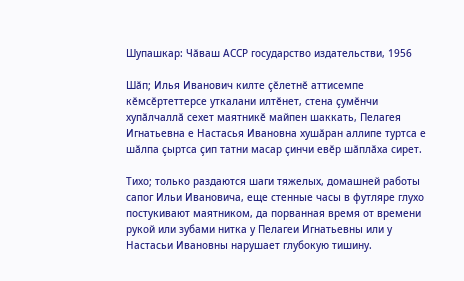Шупашкар: Чӑваш АССР государство издательстви, 1956

Шӑп; Илья Иванович килте ҫӗлетнӗ аттисемпе кӗмсӗртеттерсе уткалани илтӗнет, стена ҫумӗнчи хупӑлчаллӑ сехет маятникӗ майпен шаккать, Пелагея Игнатьевна е Настасья Ивановна хушӑран аллипе туртса е шӑлпа ҫыртса ҫип татни масар ҫинчи евӗр шӑплӑха сирет.

Тихо; только раздаются шаги тяжелых, домашней работы сапог Ильи Ивановича, еще стенные часы в футляре глухо постукивают маятником, да порванная время от времени рукой или зубами нитка у Пелагеи Игнатьевны или у Настасьи Ивановны нарушает глубокую тишину.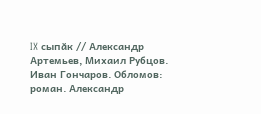IX сыпӑк // Александр Артемьев, Михаил Рубцов. Иван Гончаров. Обломов: роман. Александр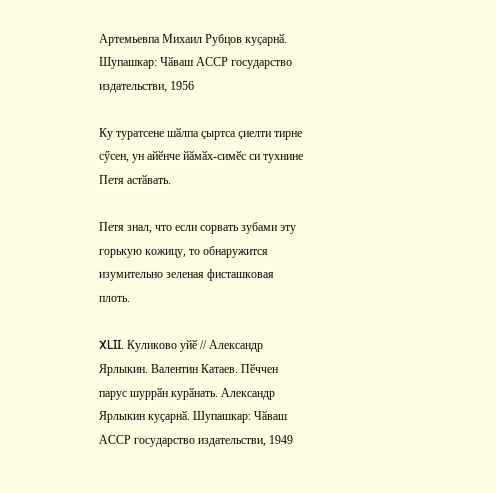Артемьевпа Михаил Рубцов куҫарнӑ. Шупашкар: Чӑваш АССР государство издательстви, 1956

Ку туратсене шӑлпа ҫыртса ҫиелти тирне сӳсен, ун айӗнче йӑмӑх-симӗс си тухнине Петя астӑвать.

Петя знал, что если сорвать зубами эту горькую кожицу, то обнаружится изумительно зеленая фисташковая плоть.

XLII. Куликово уйӗ // Александр Ярлыкин. Валентин Катаев. Пӗччен парус шуррӑн курӑнать. Александр Ярлыкин куҫарнӑ. Шупашкар: Чӑваш АССР государство издательстви, 1949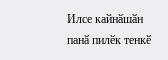Илсе кайнӑшӑн панӑ пилӗк тенкӗ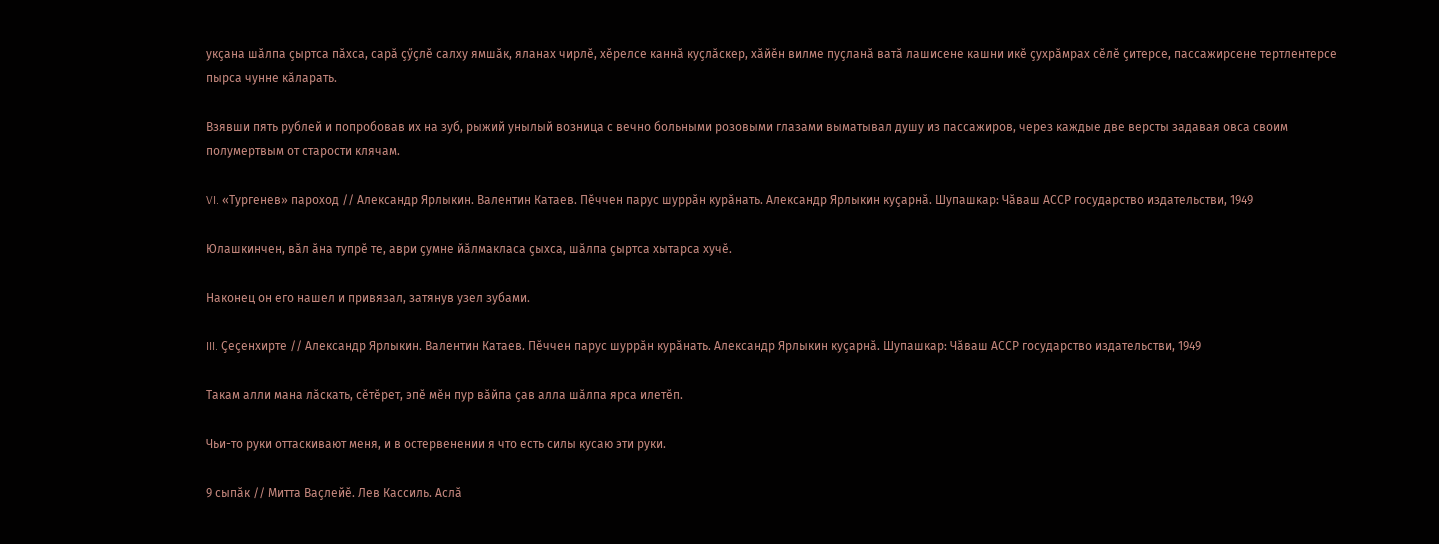укҫана шӑлпа ҫыртса пӑхса, сарӑ ҫӳҫлӗ салху ямшӑк, яланах чирлӗ, хӗрелсе каннӑ куҫлӑскер, хӑйӗн вилме пуҫланӑ ватӑ лашисене кашни икӗ ҫухрӑмрах сӗлӗ ҫитерсе, пассажирсене тертлентерсе пырса чунне кӑларать.

Взявши пять рублей и попробовав их на зуб, рыжий унылый возница с вечно больными розовыми глазами выматывал душу из пассажиров, через каждые две версты задавая овса своим полумертвым от старости клячам.

VI. «Тургенев» пароход // Александр Ярлыкин. Валентин Катаев. Пӗччен парус шуррӑн курӑнать. Александр Ярлыкин куҫарнӑ. Шупашкар: Чӑваш АССР государство издательстви, 1949

Юлашкинчен, вӑл ӑна тупрӗ те, аври ҫумне йӑлмакласа ҫыхса, шӑлпа ҫыртса хытарса хучӗ.

Наконец он его нашел и привязал, затянув узел зубами.

III. Ҫеҫенхирте // Александр Ярлыкин. Валентин Катаев. Пӗччен парус шуррӑн курӑнать. Александр Ярлыкин куҫарнӑ. Шупашкар: Чӑваш АССР государство издательстви, 1949

Такам алли мана лӑскать, сӗтӗрет, эпӗ мӗн пур вӑйпа ҫав алла шӑлпа ярса илетӗп.

Чьи-то руки оттаскивают меня, и в остервенении я что есть силы кусаю эти руки.

9 сыпӑк // Митта Ваҫлейӗ. Лев Кассиль. Аслӑ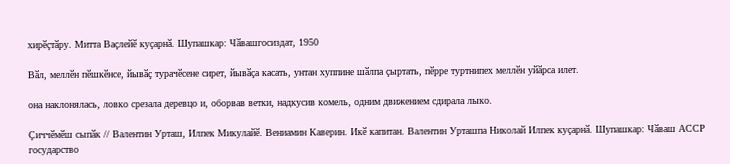хирӗҫтӑру. Митта Ваҫлейӗ куҫарнӑ. Шупашкар: Чӑвашгосиздат, 1950

Вӑл, меллӗн пӗшкӗнсе, йывӑҫ турачӗсене сирет, йывӑҫа касать, унтан хуппине шӑлпа ҫыртать, пӗрре туртнипех меллӗн уйӑрса илет.

она наклонялась, ловко срезала деревцо и, оборвав ветки, надкусив комель, одним движением сдирала лыко.

Ҫиччӗмӗш сыпӑк // Валентин Урташ, Илпек Микулайӗ. Вениамин Каверин. Икӗ капитан. Валентин Урташпа Николай Илпек куҫарнӑ. Шупашкар: Чӑваш АССР государство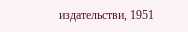издательстви, 1951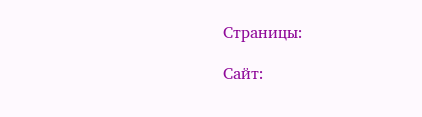Страницы:

Сайт: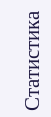Статистика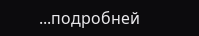...подробней